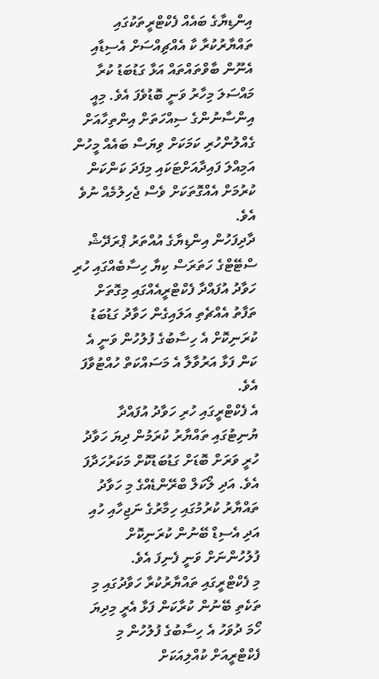އިންޑިޔާގެ ބައެއް ފެކްޓްރީތަކުގައި ތައްޔާރުކުރާ ކާ އެއްޗިއްސަށް އެސިޑާއި އެނޫން ބާވްތައްތައް އަޅާ ގަޑުބަޑު ކުރާ މައްސަލަ މިހާރު ވަނީ ބޮޑުވެފަ އެވެ. މިއީ އިންސާނުންގެ ސިއްހަތަށް އިންތިހާއަށް ގެއްލުންހުރި ކަމަކަށް ވިޔަސް ބައެއް މީހުން އަމިއްލަ ފައިދާއަށްޓަކައި މިފަދަ ކަންކަން ކުރުމަށް އެއްގޮތަކަށް ވެސް ޖެހިލުމެއް ނުވެ އެވެ.
ދާދިފަހުން އިންޑިޔާގެ އުއްތަރު ޕްރަދޭޝް ސްޓޭޓްގެ ހަތަރަސް ކިޔާ ހިސާބެއްގައި ހުރި ހަވާދު އުފައްދާ ފެކްޓްރީއެއްގައި މިގޮތަށް ތަފާތު އެއްޗެތި އަލައިގެން ހަވާދު ގަޑުބަޑު ކުރަނިކޮށް އެ ހިސާބުގެ ފުލުހުން ވަނީ އެ ކަން ފަޅާ އަރުވާލާ އެ މަސައްކަތް ހުއްޓުވާފަ އެވެ.
އެ ފެކްޓްރީގައި ހުރި ހަވާދު އުފައްދާ ޔުނިޓުގައި ތައްޔާރު ކުރަމުން ދިޔަ ހަވާދު ހުރީ ވަރަށް ބޮޑަށް ގަޑުބަޑުކޮށް މަކަރުހަދާފަ އެވެ. އަދި ލޯކަލް ބްރޭންޑެއްގެ މި ހަވާދު ތައްޔާރު ކުރުމުގައި ހިމާރުގެ ނަޖިހާއި ހުއި އަދި އެސިޑް ބޭނުން ކުރަނިކޮށް ފުލުހުންނަށް ވަނީ ފެނިފަ އެވެ.
މި ފެކްޓްރީގައި ތައްޔާރުކުރާ ހަވާދުގައި މި ތަކެތި ބޭނުން ކުރާކަން ފަޅާ އެރީ މިދިޔަ ހޯމަ ދުވަހު އެ ހިސާބުގެ ފުލުހުން މި ފެކްޓްރީއަށް ކުއްލިއަކަށް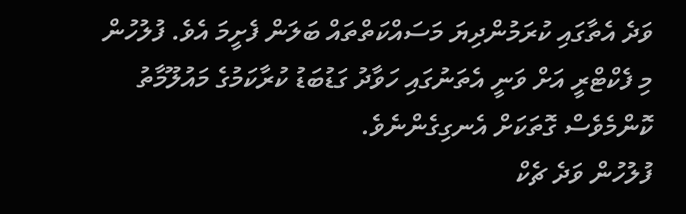ވަދެ އެތާގައި ކުރަމުންދިޔަ މަސައްކަތްތައް ބަލަން ފެށީމަ އެވެ. ފުލުހުން މި ފެކްޓްރީ އަށް ވަނީ އެތަނުގައި ހަވާދު ގަޑުބަޑު ކުރާކަމުގެ މައުލޫމާތު ކޮންމެވެސް ގޮތަކަށް އެނގިގެންނެވެ.
ފުލުހުން ވަދެ ޗެކް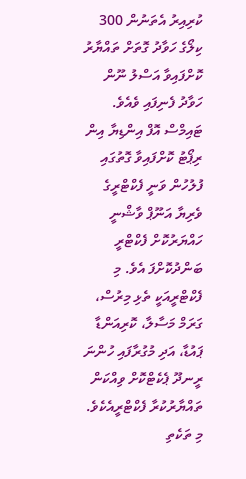ކުރިއިރު އެތަނުން 300 ކިލޯގެ ހަވާދު ގޮތަށް ތައްޔާރު ކޮށްފައިވާ އަސްލު ނޫން ހަވާދު ފެނިފައި ވެއެވެ.
ޓައިމްސް އޮފް އިންޑިޔާ އިން ރިޕޯޓު ކޮށްފައިވާ ގޮތުގައި ފުލުހުން ވަނީ ފެކްޓްރީގެ ވެރިޔާ އަނޫޕް ވާޝްނީ ހައްޔަރުކޮށް ފެކްޓްރީ ބަންދުކޮށްފަ އެވެ. މި ފެކްޓްރީއަކީ ތެޅި މިރުސް، ގަރަމް މަސާލާ، ކޮރިއަންޑާ ޕައުޑާ، އަދި މުގުރާފައި ހުންނަ ރީނދޫ ޕެކެޓްކޮށް ވިއްކަން ތައްޔާރުކުރާ ފެކްޓްރީއެކެވެ.
މި ތަކެތި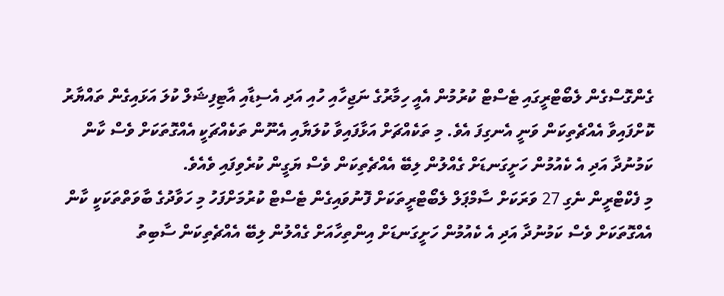ގެންގޮސްގެން ލެބޯޓްރީގައި ޓެސްޓް ކުރުމުން އެއީ ހިމާރުގެ ނަޖިހާއި ހުއި އަދި އެސިޑާއި އާޓިފިޝަލް ކުލަ އަޅައިގެން ތައްޔާރު ކޮށްފައިވާ އެއްޗެތިކަން ވަނީ އެނގިފަ އެވެ. މި ތަކެއްޗަށް އަޅާފައިވާ ކުލަޔާއި އެނޫން ތަކެއްޗަކީ އެއްގޮތަކަށް ވެސް ކާން ކަމުނުދާ އަދި އެ ކެއުމުން ހަށީގަނޑަށް ގެއްލުން ލިބޭ އެއްޗެތިކަން ވެސް ޔަގީން ކުރެވިފައި ވެއެވެ.
މި ފެކްޓްރީން ނެގި 27 ވަރަކަށް ސާމްޕަލް ލެބޯޓްރީތަކަށް ފޮނުވައިގެން ޓެސްޓް ކުރުމަށްފަހު މި ހަވާދުގެ ބާވަތްތަކަކީ ކާން އެއްގޮތަކަށް ވެސް ކަމުނުދާ އަދި އެ ކެއުމުން ހަށީގަނޑަށް އިންތިހާއަށް ގެއްލުން ލިބޭ އެއްޗެތިކަން ސާބިތު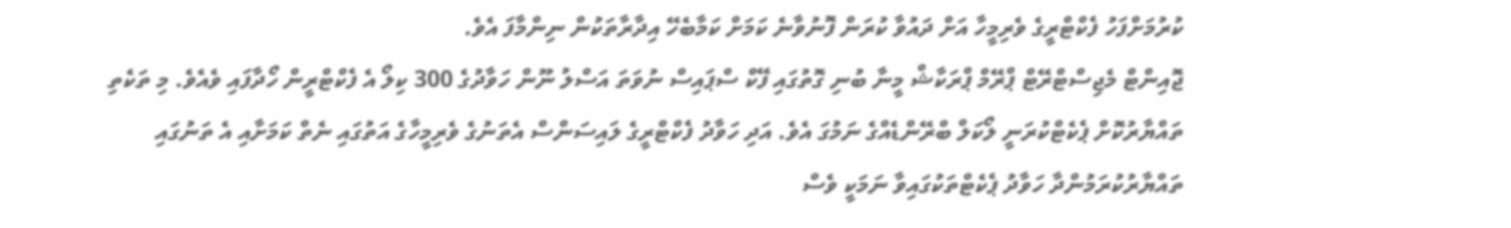ކުރުމަށްފަހު ފެކްޓްރީގެ ވެރިމީހާ އަށް ދައުވާ ކުރަން ފޮނުވާނެ ކަމަށް ކަމާބެހޭ އިދާރާތަކުން ނިންމާފަ އެވެ.
ޖޮއިންޓް މެޖިސްޓްރޭޓް ޕްރޭމް ޕްރަކާޝް މީނާ ބުނި ގޮތުގައި ފޭކް ސްޕައިސް ނުވަތަ އަސްލު ނޫން ހަވާދުގެ 300 ކިލޯ އެ ފެކްޓްރީން ހޯދާފައި ވެއެވެ. މި ތަކެތި ތައްޔާރުކޮށް ޕެކެޓްކުރަނީ ލޯކަލް ބްރޭންޑެއްގެ ނަމުގަ އެވެ. އަދި ހަވާދު ފެކްޓްރީގެ ލައިސަންސް އެތަނުގެ ވެރިމީހާގެ އަތުގައި ނެތް ކަމަށާއި އެ ތަނުގައި ތައްޔާރުކުރަމުންދާ ހަވާދު ޕެކެޓްތަކުގައިވާ ނަމަކީ ވެސް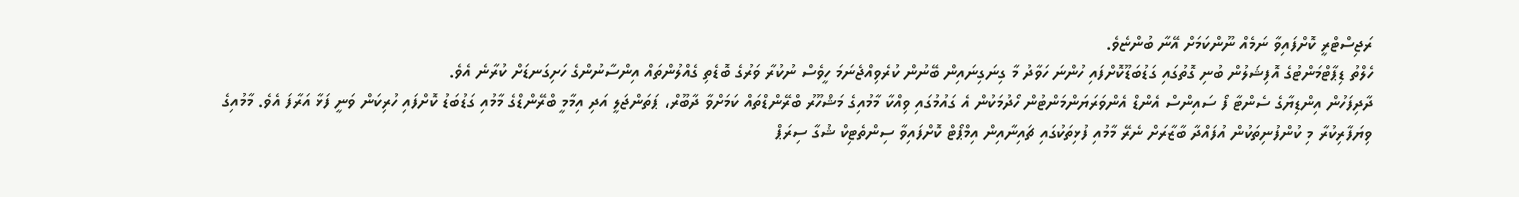ރަޖިސްޓްރީ ކޮށްފައިވާ ނަމެއް ނޫންކަމަށް އޭނާ ބުންޏެވެ.
ހެލްތު ޑިޕާޓްމަންޓުގެ އޮފިޝަލުން ބުނި ގޮތުގައި ގަޑުބަޑޫކޮށްފައި ހުންނަ ހަވާދު މާ ގިނަގިނައިން ބޭނުން ކުރެވިއްޖެނަމަ ހީވެސް ނުކުރާ ވަރުގެ ބޮޑެތި ގެއްލުންތައް އިންސާނުންގެ ހަށިގަނޑަށް ކުރާނެ އެވެ.
ދާދިފަހުން އިންޑިޔާގެ ސެންޓާ ފޯ ސައިންސް އެންޑް އެންވަރަޔަންމަންޓުން ހޯދުމަކުން އެ ގައުމުގައި ވިއްކާ މާމުއިގެ މަޝްހޫރު ބްރޭންޑްތައް ކަމަށްވާ ދާބޫރް، ޕަތަންޖަލީ އަދި އިމާމީ ބްރޭންޑްގެ މާމުއި ގަޑުބަޑު ކޮށްފައި ހުރިކަން ވަނީ ފަޅާ އަރާފަ އެވެ. މާމުއިގެ ވިޔަފާރިކުރާ މި ކުންފުނިތަކުން އުފައްދާ ބާޒާރަށް ނެރޭ މާމުއި ފުޅިތަކުގައި ޗައިނާއިން އިމްޕޯޓް ކޮށްފައިވާ ސިންތެޓިކް ޝުގާ ސިރަޕް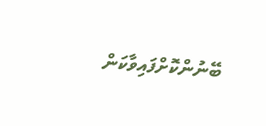ބޭނުންކޮށްފައިވާކަން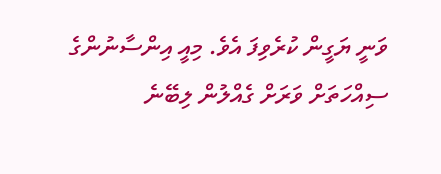ވަނީ ޔަގީން ކުރެވިފަ އެވެ. މިއީ އިންސާނުންގެ ސިއްހަތަށް ވަރަށް ގެއްލުން ލިބޭނެ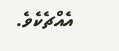އެއްޗެކެވެ.